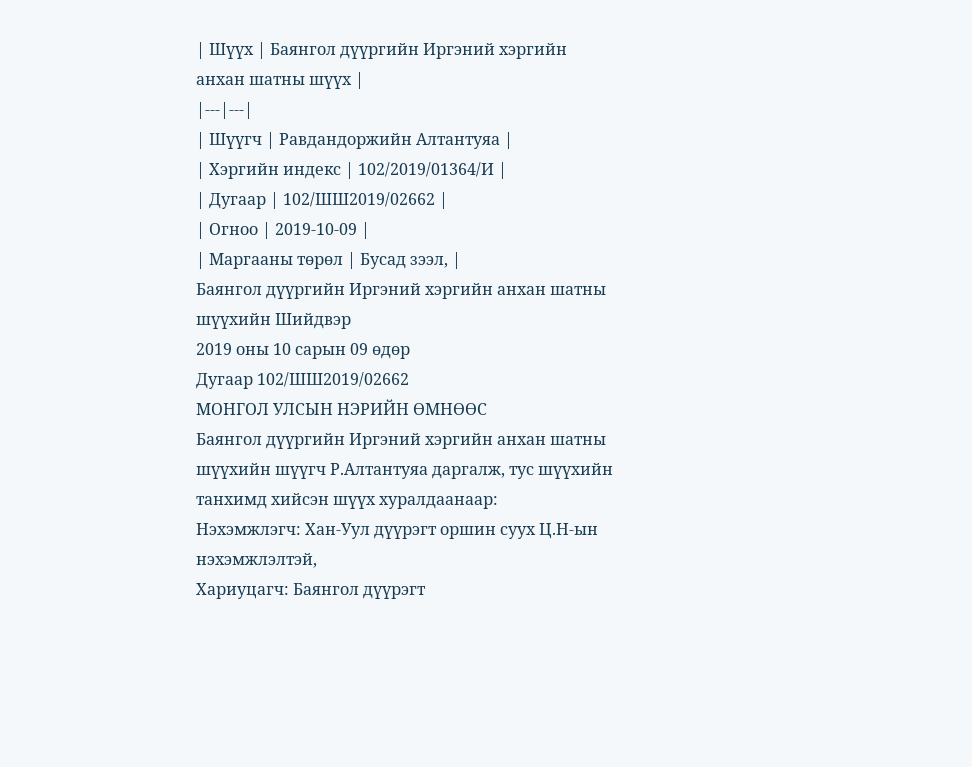| Шүүх | Баянгол дүүргийн Иргэний хэргийн анхан шатны шүүх |
|---|---|
| Шүүгч | Равдандоржийн Алтантуяа |
| Хэргийн индекс | 102/2019/01364/И |
| Дугаар | 102/ШШ2019/02662 |
| Огноо | 2019-10-09 |
| Маргааны төрөл | Бусад зээл, |
Баянгол дүүргийн Иргэний хэргийн анхан шатны шүүхийн Шийдвэр
2019 оны 10 сарын 09 өдөр
Дугаар 102/ШШ2019/02662
МОНГОЛ УЛСЫН НЭРИЙН ӨМНӨӨС
Баянгол дүүргийн Иргэний хэргийн анхан шатны шүүхийн шүүгч Р.Алтантуяа даргалж, тус шүүхийн танхимд хийсэн шүүх хуралдаанаар:
Нэхэмжлэгч: Хан-Уул дүүрэгт оршин суух Ц.Н-ын нэхэмжлэлтэй,
Хариуцагч: Баянгол дүүрэгт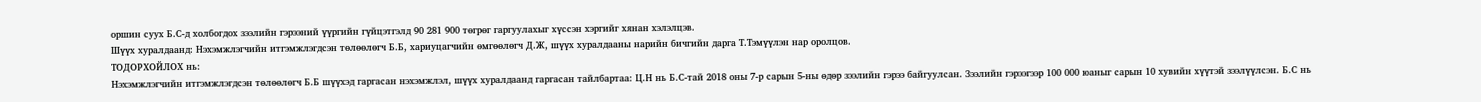оршин суух Б.С-д холбогдох зээлийн гэрээний үүргийн гүйцэтгэлд 90 281 900 төгрөг гаргуулахыг хүссэн хэргийг хянан хэлэлцэв.
Шүүх хуралдаанд: Нэхэмжлэгчийн итгэмжлэгдсэн төлөөлөгч Б.Б, хариуцагчийн өмгөөлөгч Д.Ж, шүүх хуралдааны нарийн бичгийн дарга Т.Тэмүүлэн нар оролцов.
ТОДОРХОЙЛОХ нь:
Нэхэмжлэгчийн итгэмжлэгдсэн төлөөлөгч Б.Б шүүхэд гаргасан нэхэмжлэл, шүүх хуралдаанд гаргасан тайлбартаа: Ц.Н нь Б.С-тай 2018 оны 7-р сарын 5-ны өдөр зээлийн гэрээ байгуулсан. Зээлийн гэрээгээр 100 000 юаныг сарын 10 хувийн хүүтэй зээлүүлсэн. Б.С нь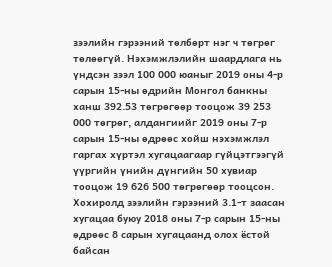зээлийн гэрээний төлбөрт нэг ч төгрөг төлөөгүй. Нэхэмжлэлийн шаардлага нь үндсэн зээл 100 000 юаныг 2019 оны 4-р сарын 15-ны өдрийн Монгол банкны ханш 392.53 төгрөгөөр тооцож 39 253 000 төгрөг, алдангиийг 2019 оны 7-р сарын 15-ны өдрөөс хойш нэхэмжлэл гаргах хүртэл хугацаагаар гүйцэтгээгүй үүргийн үнийн дүнгийн 50 хувиар тооцож 19 626 500 төгрөгөөр тооцсон. Хохиролд зээлийн гэрээний 3.1-т заасан хугацаа буюу 2018 оны 7-р сарын 15-ны өдрөөс 8 сарын хугацаанд олох ёстой байсан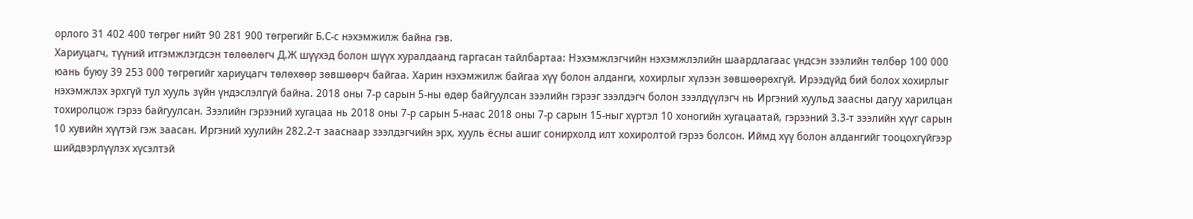орлого 31 402 400 төгрөг нийт 90 281 900 төгрөгийг Б.С-с нэхэмжилж байна гэв.
Хариуцагч, түүний итгэмжлэгдсэн төлөөлөгч Д.Ж шүүхэд болон шүүх хуралдаанд гаргасан тайлбартаа: Нэхэмжлэгчийн нэхэмжлэлийн шаардлагаас үндсэн зээлийн төлбөр 100 000 юань буюу 39 253 000 төгрөгийг хариуцагч төлөхөөр зөвшөөрч байгаа. Харин нэхэмжилж байгаа хүү болон алданги, хохирлыг хүлээн зөвшөөрөхгүй. Ирээдүйд бий болох хохирлыг нэхэмжлэх эрхгүй тул хууль зүйн үндэслэлгүй байна. 2018 оны 7-р сарын 5-ны өдөр байгуулсан зээлийн гэрээг зээлдэгч болон зээлдүүлэгч нь Иргэний хуульд заасны дагуу харилцан тохиролцож гэрээ байгуулсан. Зээлийн гэрээний хугацаа нь 2018 оны 7-р сарын 5-наас 2018 оны 7-р сарын 15-ныг хүртэл 10 хоногийн хугацаатай, гэрээний 3.3-т зээлийн хүүг сарын 10 хувийн хүүтэй гэж заасан. Иргэний хуулийн 282.2-т зааснаар зээлдэгчийн эрх, хууль ёсны ашиг сонирхолд илт хохиролтой гэрээ болсон. Иймд хүү болон алдангийг тооцохгүйгээр шийдвэрлүүлэх хүсэлтэй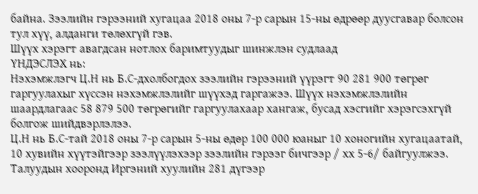байна. Зээлийн гэрээний хугацаа 2018 оны 7-р сарын 15-ны өдрөөр дуусгавар болсон тул хүү, алданги төлөхгүй гэв.
Шүүх хэрэгт авагдсан нотлох баримтуудыг шинжлэн судлаад
ҮНДЭСЛЭХ нь:
Нэхэмжлэгч Ц.Н нь Б.С-дхолбогдох зээлийн гэрээний үүрэгт 90 281 900 төгрөг гаргуулахыг хүссэн нэхэмжлэлийг шүүхэд гаргажээ. Шүүх нэхэмжлэлийн шаардлагаас 58 879 500 төгрөгийг гаргуулахаар хангаж, бусад хэсгийг хэрэгсэхгүй болгож шийдвэрлэлээ.
Ц.Н нь Б.С-тай 2018 оны 7-р сарын 5-ны өдөр 100 000 юаныг 10 хоногийн хугацаатай, 10 хувийн хүүтэйгээр зээлүүлэхээр зээлийн гэрээг бичгээр / хх 5-6/ байгуулжээ. Талуудын хооронд Иргэний хуулийн 281 дүгээр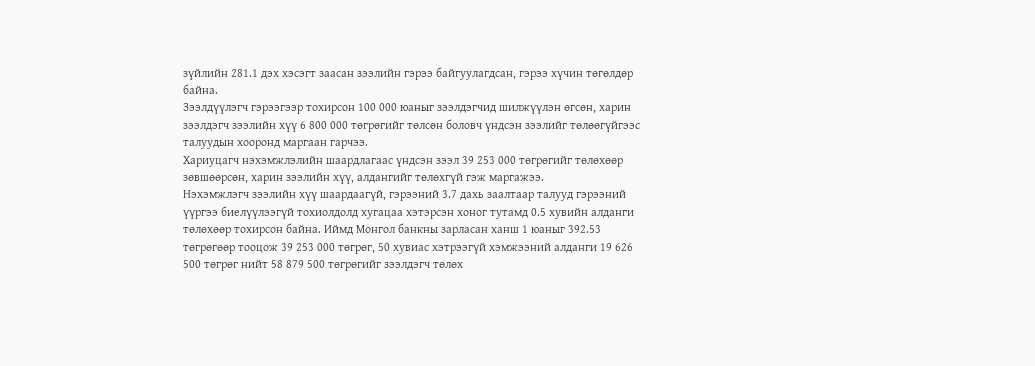зүйлийн 281.1 дэх хэсэгт заасан зээлийн гэрээ байгуулагдсан, гэрээ хүчин төгөлдөр байна.
Зээлдүүлэгч гэрээгээр тохирсон 100 000 юаныг зээлдэгчид шилжүүлэн өгсөн, харин зээлдэгч зээлийн хүү 6 800 000 төгрөгийг төлсөн боловч үндсэн зээлийг төлөөгүйгээс талуудын хооронд маргаан гарчээ.
Хариуцагч нэхэмжлэлийн шаардлагаас үндсэн зээл 39 253 000 төгрөгийг төлөхөөр зөвшөөрсөн, харин зээлийн хүү, алдангийг төлөхгүй гэж маргажээ.
Нэхэмжлэгч зээлийн хүү шаардаагүй, гэрээний 3.7 дахь заалтаар талууд гэрээний үүргээ биелүүлээгүй тохиолдолд хугацаа хэтэрсэн хоног тутамд 0.5 хувийн алданги төлөхөөр тохирсон байна. Иймд Монгол банкны зарласан ханш 1 юаныг 392.53 төгрөгөөр тооцож 39 253 000 төгрөг, 50 хувиас хэтрээгүй хэмжээний алданги 19 626 500 төгрөг нийт 58 879 500 төгрөгийг зээлдэгч төлөх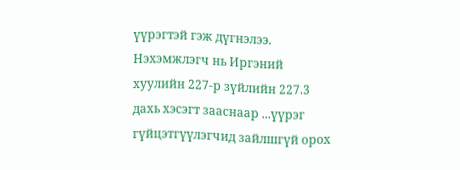үүрэгтэй гэж дүгнэлээ.
Нэхэмжлэгч нь Иргэний хуулийн 227-р зүйлийн 227.3 дахь хэсэгт зааснаар ...үүрэг гүйцэтгүүлэгчид зайлшгүй орох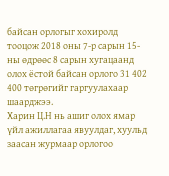байсан орлогыг хохиролд тооцож 2018 оны 7-р сарын 15-ны өдрөөс 8 сарын хугацаанд олох ёстой байсан орлого 31 402 400 төгрөгийг гаргуулахаар шаарджээ.
Харин Ц.Н нь ашиг олох ямар үйл ажиллагаа явуулдаг, хуульд заасан журмаар орлогоо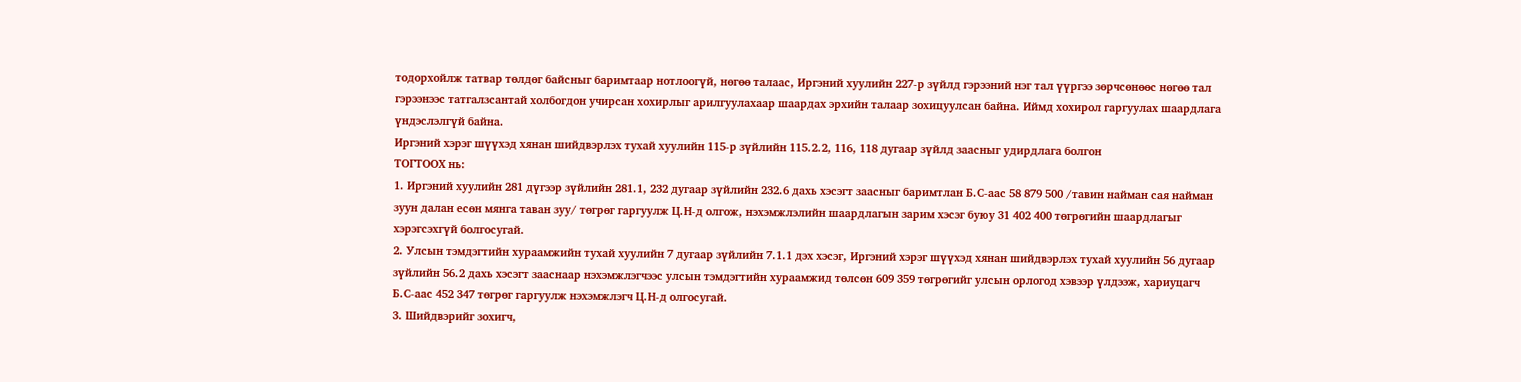тодорхойлж татвар төлдөг байсныг баримтаар нотлоогүй, нөгөө талаас, Иргэний хуулийн 227-р зүйлд гэрээний нэг тал үүргээ зөрчсөнөөс нөгөө тал гэрээнээс татгалзсантай холбогдон учирсан хохирлыг арилгуулахаар шаардах эрхийн талаар зохицуулсан байна. Иймд хохирол гаргуулах шаардлага үндэслэлгүй байна.
Иргэний хэрэг шүүхэд хянан шийдвэрлэх тухай хуулийн 115-р зүйлийн 115.2.2, 116, 118 дугаар зүйлд заасныг удирдлага болгон
ТОГТООХ нь:
1. Иргэний хуулийн 281 дүгээр зүйлийн 281.1, 232 дугаар зүйлийн 232.6 дахь хэсэгт заасныг баримтлан Б.С-аас 58 879 500 /тавин найман сая найман зуун далан есөн мянга таван зуу/ төгрөг гаргуулж Ц.Н-д олгож, нэхэмжлэлийн шаардлагын зарим хэсэг буюу 31 402 400 төгрөгийн шаардлагыг хэрэгсэхгүй болгосугай.
2. Улсын тэмдэгтийн хураамжийн тухай хуулийн 7 дугаар зүйлийн 7.1.1 дэх хэсэг, Иргэний хэрэг шүүхэд хянан шийдвэрлэх тухай хуулийн 56 дугаар зүйлийн 56.2 дахь хэсэгт зааснаар нэхэмжлэгчээс улсын тэмдэгтийн хураамжид төлсөн 609 359 төгрөгийг улсын орлогод хэвээр үлдээж, хариуцагч Б.С-аас 452 347 төгрөг гаргуулж нэхэмжлэгч Ц.Н-д олгосугай.
3. Шийдвэрийг зохигч,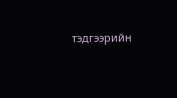тэдгээрийн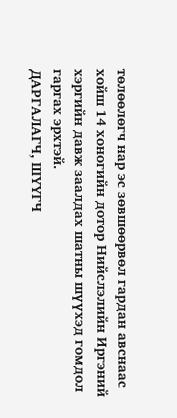төлөөлөгч нар эс зөвшөөрвөл гардан авснаас хойш 14 хоногийн дотор Нийслэлийн Иргэний хэргийн давж заалдах шатны шүүхэд гомдол гаргах эрхтэй.
ДАРГАЛАГЧ, ШҮҮГЧ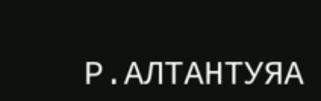Р.АЛТАНТУЯА